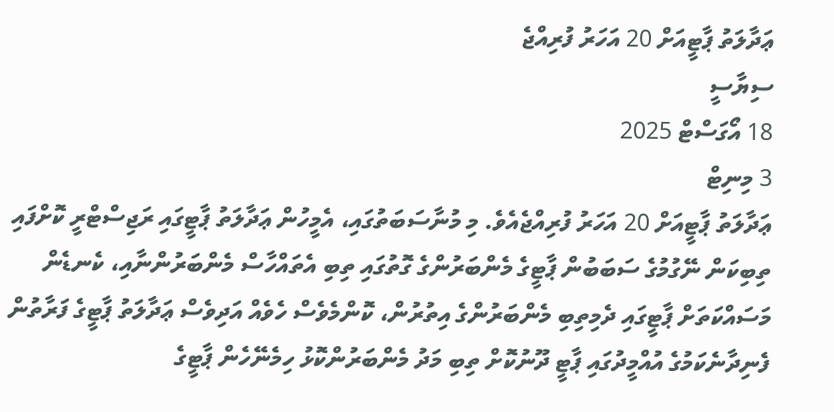ޢަދާލަތު ޕާޓީއަށް 20 އަހަރު ފުރިއްޖެ
ސިޔާސީ
18 އޯގަސްޓް 2025
3 މިނިޓް
ޢަދާލަތު ޕާޓީއަށް 20 އަހަރު ފުރިއްޖެއެވެ. މި މުނާސަބަތުގައި، އެމީހުން ޢަދާލަތު ޕާޓީގައި ރަޖިސްޓްރީ ކޮށްފައި ތިބިކަން ނޭގުމުގެ ސަބަބުން ޕާޓީގެ މެންބަރުންގެ ގޮތުގައި ތިބި އެތައްހާސް މެންބަރުންނާއި، ކެނޑެން މަސައްކަތަށް ޕާޓީގައި ދެމިތިބި މެންބަރުންގެ އިތުރުން، ކޮންމެވެސް ހެވެއް އަދިވެސް ޢަދާލަތު ޕާޓީގެ ފަރާތުން ފެނިދާނެކަމުގެ އުއްމީދުގައި ޕާޓީ ދޫނުކޮށް ތިބި މަދު މެންބަރުންކޮޅު ހިމެނޭހެން ޕާޓީގެ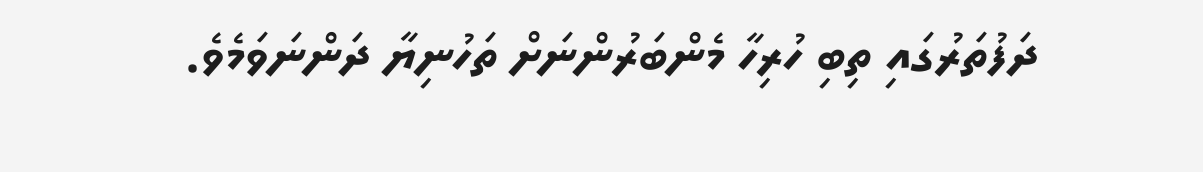ދަފުތަރުގައި ތިބި ހުރިހާ މެންބަރުންނަށް ތަހުނިޔާ ދަންނަވަމެވެ.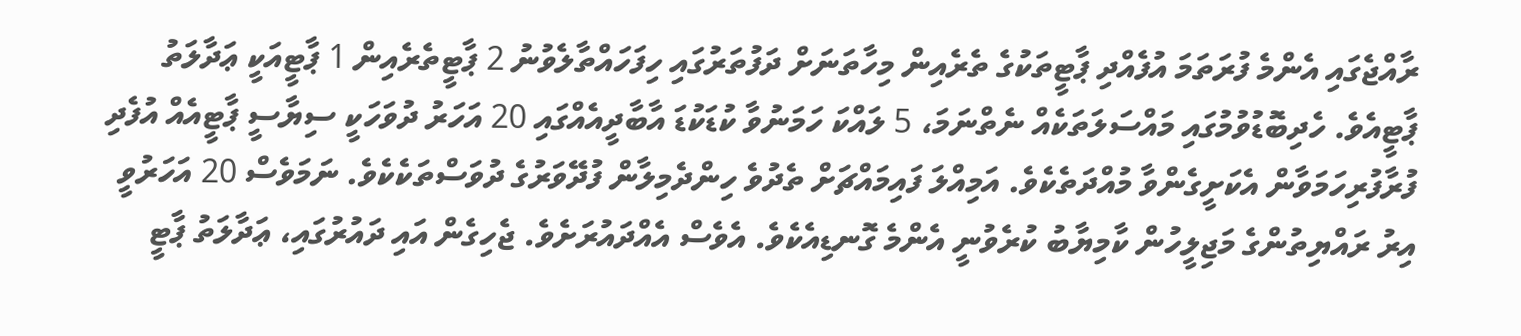ރާއްޖެގައި އެންމެ ފުރަތަމަ އުފެއްދި ޕާޓީތަކުގެ ތެރެއިން މިހާތަނަށް ދަފުތަރުގައި ހިފަހައްތާލެވުނު 2 ޕާޓީތެރެއިން 1 ޕާޓީއަކީ ޢަދާލަތު ޕާޓީއެވެ. ހެދިބޮޑުވުމުގައި މައްސަލަތަކެއް ނެތްނަމަ، 5 ލައްކަ ހަމަނުވާ ކުޑަކުޑަ އާބާދީއެއްގައި 20 އަހަރު ދުވަހަކީ ސިޔާސީ ޕާޓީއެއް އުފެދި ފުރާފުރިހަމަވާން އެކަށީގެންވާ މުއްދަތެކެވެ. އަމިއްލަ ފައިމައްޗަށް ތެދުވެ ހިންދެމިލާން ފުދޭވަރުގެ ދުވަސްތަކެކެވެ. ނަމަވެސް 20 އަހަރުވީ އިރު ރައްޔިތުންގެ މަޖިލީހުން ކާމިޔާބު ކުރެވުނީ އެންމެ ގޮނޑިއެކެވެ. އެވެސް އެއްދައުރަށެވެ. ޖެހިގެން އައި ދައުރުގައި، ޢަދާލަތު ޕާޓީ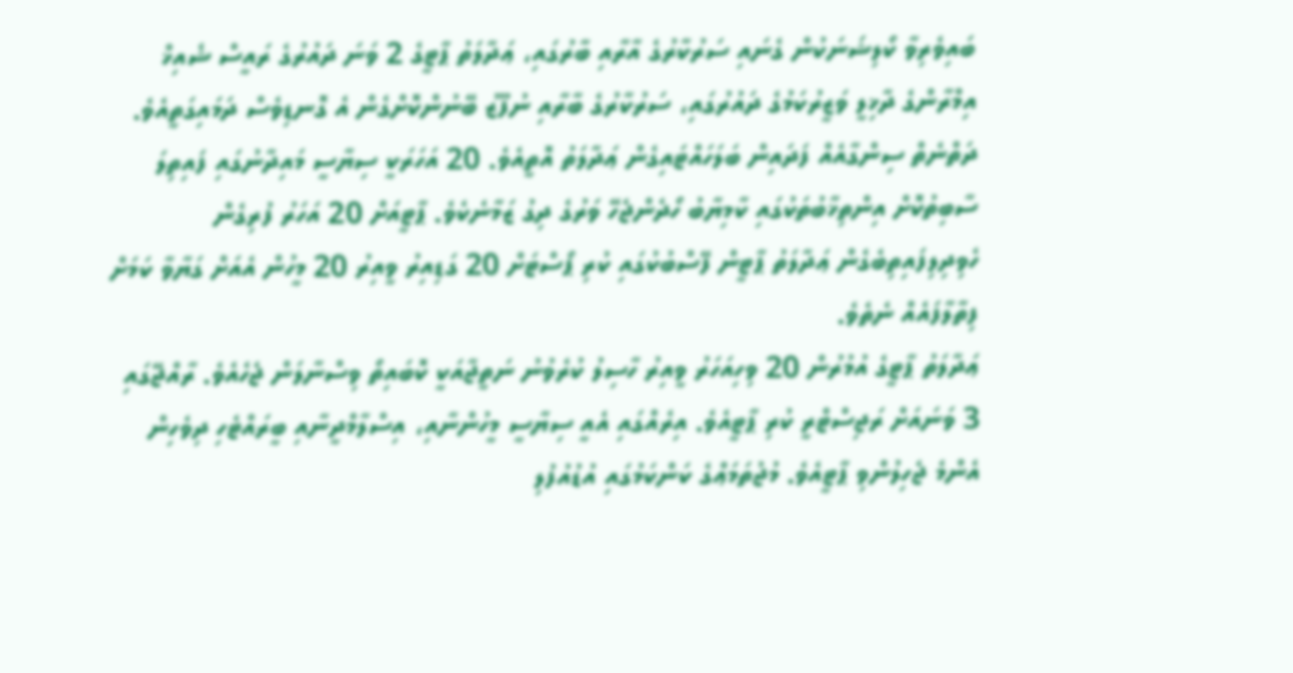ބައިވެރިވާ ކޯލިޝަނަކުން ގެނައި ސަރުކާރުގެ އާރާއި ބާރުގައި، ޢަދާލަތު ޕާޓީގެ 2 ވަނަ ދައުރުގެ ރައީސް ޝެއިޚް އިމްރާންގެ ދާޚިލީ ވަޒީރުކަމުގެ ދައުރުގައި، ސަރުކާރުގެ ބާރާއި ނުފޫޒު ބޭނުންކޮށްގެން އެ ގޮނޑިވެސް ދަމައިގަތީއެވެ. ދަތްނެތް ސިންގާއެއް ފަދައިން ބަލަހައްޓައިގެން ޢަދާލަތު އޮތީއެވެ. 20 އަހަރަކީ ސިޔާސީ މައިދާނުގައި ފައިތިލަ ސާބިތުކޮށް އިންތިޚާބުތަކުގައި ކާމިޔާބު ހޯދެންޖެހޭ ވަރުގެ ދިގު ޒަމާނެކެވެ. ޕާޓީއަށް 20 އަހަރު ފުރިގެން ހެވިދިލިފައިތިބެގެން ޢަދާލަތު ޕާޓީން ފޭސްބުކުގައި ކުރި ޕޯސްޓަށް 20 ގަޑިއިރު ވީއިރު 20 މީހުން އެއަށް ގަޔާވާ ކަމަށް ފިތާލާފައެއް ނެތެވެ.
ޢަދާލަތު ޕާޓީގެ އުމުރުން 20 ވިހިއަހަރު ވީއިރު ހާސިލު ކުރެވުނު ނަތީޖާއަކީ ކޮބައިތޯ ވިސްނާލަން ޖެހެއެވެ. ރާއްޖޭގައި 3 ވަނައަށް ރަޖިސްޓްރީ ކުރި ޕާޓީއެވެ. އިރެއްގައި އެއީ ސިޔާސީ މީހުންނާއި، އިސްލާމްދީނާއި ބީރައްޓެހި ދިވެހިން އެންމެ ޖެހިލުންވި ޕާޓީއެވެ. މުޖުތަމަޢްގެ ކަންކަމުގައި އުޑުއުފުލި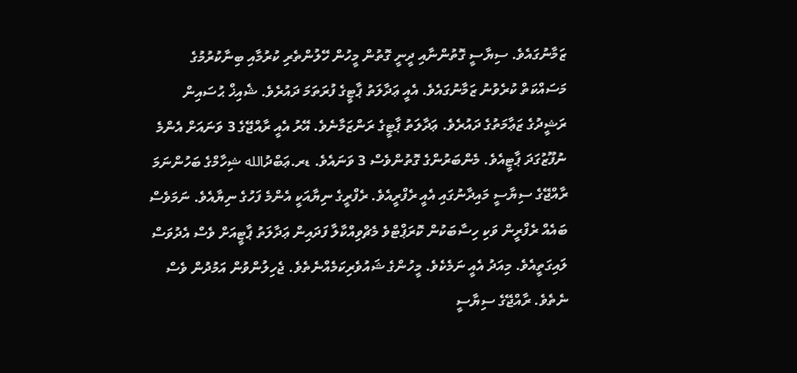ޒަމާނުގައެވެ. ސިޔާސީ ގޮތުންނާއި ދީނީ ގޮތުން މީހުން ހޭލުންތެރި ކުރުމާއި ބިނާކުރުމުގެ މަސައްކަތް ކުރެވުނު ޒަމާނުގައެވެ. އެއީ ޢަދާލަތު ޕާޓީގެ ފުރަތަމަ ދައުރެވެ. ޝެއިޚް ޙުސައިން ރަޝީދުގެ ޒަޢާމަތުގެ ދައުރެވެ. ޢަދާލަތު ޕާޓީގެ ރަންޒަމާނެވެ. އޭރު އެއީ ރާއްޖޭގެ 3 ވަނައަށް އެންމެ ނުފޫޒުގަދަ ޕާޓީއެވެ. މެންބަރުންގެ ގޮތުންވެސް 3 ވަނައެވެ. ޑރ.ޢަބްދުالله ޝިހާމްގެ ބަހުންނަމަ ރާއްޖޭގެ ސިޔާސީ މައިދާނުގައި އެއީ ރެފްރީއެވެ. ރެފްރީގެ ނިޔާއަކީ އެންމެ ފަހުގެ ނިޔާއެވެ. ނަމަވެސް ބައެއް ރެފްރީން ވަކި ހިސާބަކުން ކޮރަޕްޓްވެ މެޗްވިއްކާލާ ފަދައިން ޢަދާލަތު ޕާޓީއަށް ވެސް އެދުވަސް ލައިގަތީއެވެ. މިއަދު އެއީ ނަމެކެވެ. މީހުންގެ ޝައުވެރިކަމެއްނެތެވެ. ޖެހިލުންވުން އަމުދުން ވެސް ނެތެވެ. ރާއްޖޭގެ ސިޔާސީ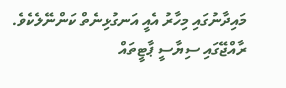މައިދާނުގައި މިހާރު އެއީ އަނގުޅިނެތް ކަންނޭލެކެވެ.
ރާއްޖޭގައި ސިޔާސީ ޕާޓީތައް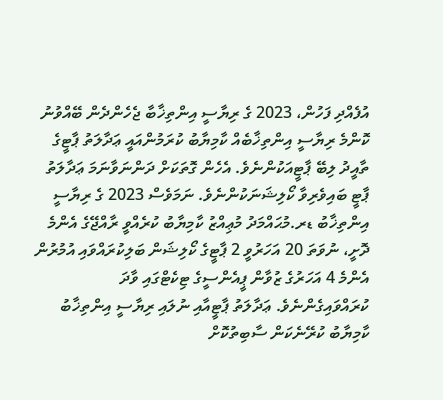އުފެއްދި ފަހުން، 2023 ގެ ރިޔާސީ އިންތިޚާބާ ޖެހެންދެން ބޭއްވުނު ކޮންމެ ރިޔާސީ އިންތިޚާބެއް ކާމިޔާބު ކުރަމުންއައީ ޢަދާލަތު ޕާޓީގެ ތާއީދު ލިބޭ ޕާޓީއަކުންނެވެ. އެހެން ގޮތަކަށް ދަންނަވާނަމަ ޢަދާލަތު ޕާޓީ ބައިވެރިވާ ކޯލިޝަނަކުންނެވެ. ނަމަވެސް 2023 ގެ ރިޔާސީ އިންތިޚާބު ޑރ.މުޙައްމަދު މުޢިއްޒު ކާމިޔާބު ކުރެއްވީ ރާއްޖޭގެ އެންމެ ދޮށީ، ނުވަތަ 20 އަހަރުވީ 2 ޕާޓީގެ ކޯލިޝަން ބަލިކުރައްވައި އުމުރުން އެންމެ 4 އަހަރުގެ ޒުވާން ޕީއެންސީގެ ޓިކެޓްގައި ވާދަ ކުރައްވައިގެންނެވެ. ޢަދާލަތު ޕާޓީއާއި ނުލައި ރިޔާސީ އިންތިޚާބު ކާމިޔާބު ކުރޭނެކަން ސާބިތުކޮށް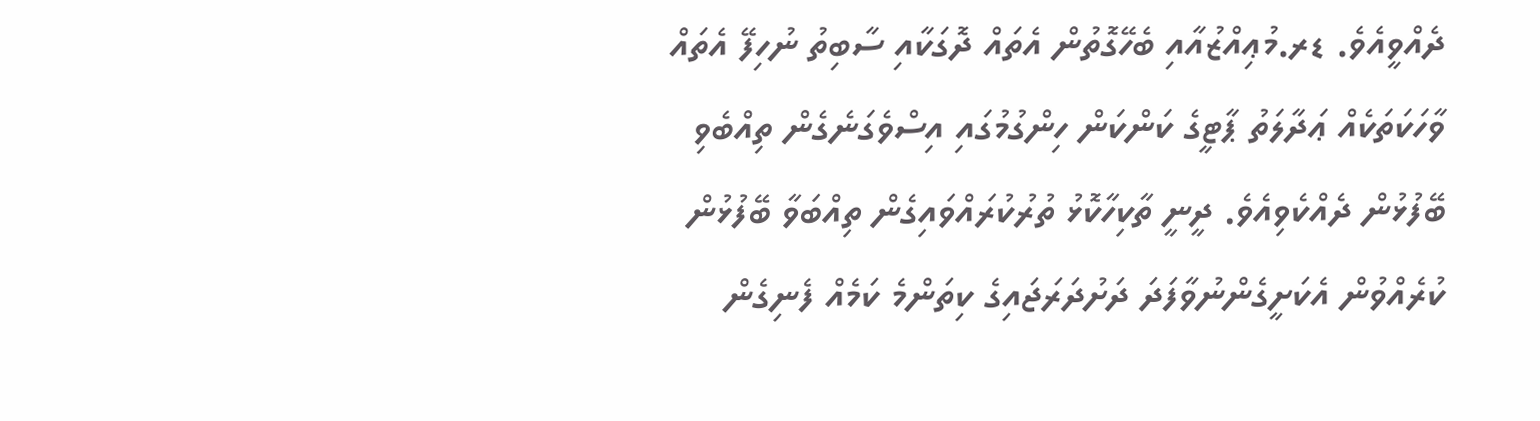ދެއްވީއެވެ. ޑރ.މުޢިއްޒުއާއި ބެހޭގޮތުން އެތައް ދޮގަކާއި ސާބިތު ނުހިފޭ އެތައް ވާހަކަތަކެއް ޢަދާލަތު ޕާޓީގެ ކަންކަން ހިންގުމުގައި އިސްވެގަނެގެން ތިއްބެވި ބޭފުޅުން ދެއްކެވިއެވެ. ދީނީ ތާކިހާކޮޅު ތުރުކުރައްވައިގެން ތިއްބަވާ ބޭފުޅުން ކުރެއްވުން އެކަށީގެންނުވާފަދަ ދަށުދަރަޖައިގެ ކިތަންމެ ކަމެއް ފެނިގެން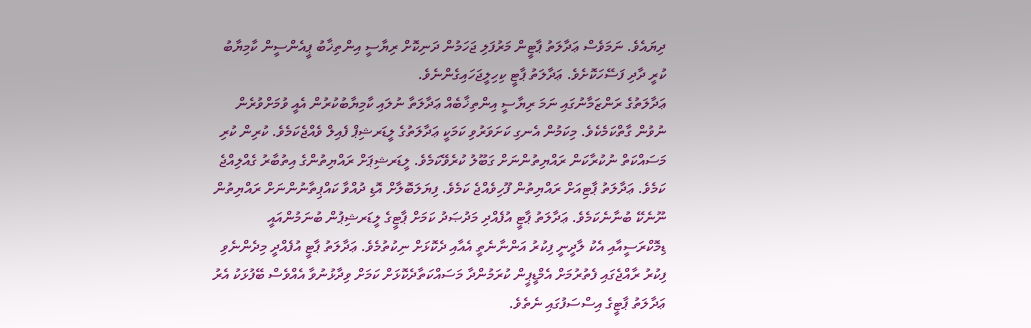ދިޔައެވެ. ނަމަވެސް ޢަދާލަތު ޕާޓީން މަރުފަލި ޖަހަމުން ދަނިކޮށް ރިޔާސީ އިންތިޚާބު ޕީއެންސީން ކާމިޔާބު ކުރީ ދާދި ފަސޭހަކޮށެވެ. ޢަދާލަތު ޕާޓީ ކިހިލީޖަހައިގެންނެވެ.
ޢަދާލަތުގެ ރަންޒަމާނުގައި ނަމަ ރިޔާސީ އިންތިޚާބެއް ޢަދާލަތާ ނުލައި ކާމިޔާބުކުރުން އެއީ ވުމަށްވުރެން ނުވުން ގާތްކަމެކެވެ. މިކަމުން އެނގި ކަށަވަރުވި ކަމަކީ ޢަދާލަތުގެ ލީޑަރޝިޕް ފެއިލް ވެއްޖެކަމެވެ. ކުރިން ކުރި މަސައްކަތް ނުކުރާކަން ރައްޔިތުންނަށް ގަބޫލު ކުރެވޭކަމެވެ. ލީޑަރޝިޕަށް ރައްޔިތުންގެ އިތުބާރު ގެއްލިއްޖެ ކަމެވެ. ޢަދާލަތު ޕާޓިއަށް ރައްޔިތުން ފޫހިވެއްޖެ ކަމެވެ. ފިޔަލަބޮލާށް އޮޑި ދުއްވާ ކައްޕިތާނުންނަށް ރައްޔިތުން ނޫނެކޭ ބުނާނެކަމެވެ. ޢަދާލަތު ޕާޓީ އުފެއްދި މަދުޞަދު ކަމަށް ޕާޓީގެ ލީޑަރޝިޕުން ބުނަމުންއައީ ޑިމޮކްރަސީއާއި އެކު ލާދީނީ ފިކުރު އަންނާނެތީ އެއާއި ދެކޮޅަށް ނިކުތުމެވެ. ޢަދާލަތު ޕާޓީ އުފެއްދީ މިދެންނެވި ފިކުރު ރާއްޖެގައި ފެތުރުމަށް އެމްޑީޕީން ކުރަމުންދާ މަސައްކަތާދެކޮޅަށް ކަމަށް ވިދާޅުނުވާ އެއްވެސް ބޭފުޅަކު އެރު ޢަދާލަތު ޕާޓީގެ އިސްސަފުގައި ނެތެވެ.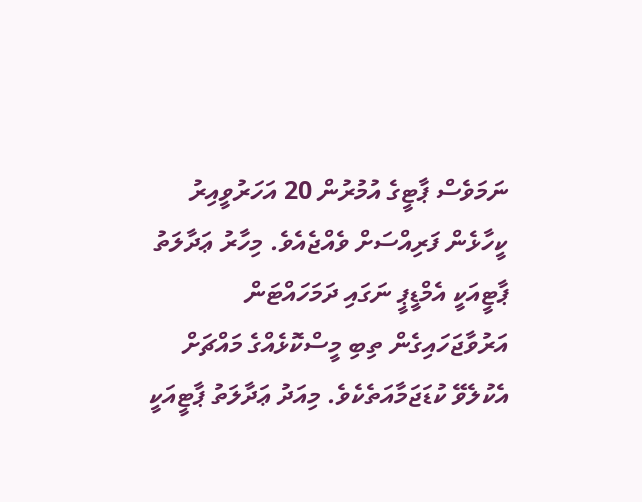ނަމަވެސް ޕާޓީގެ އުމުރުން 20 އަހަރުވީއިރު ކީހާޅެން ފަރިއްސަށް ވެއްޖެއެވެ. މިހާރު ޢަދާލަތު ޕާޓީއަކީ އެމްޑީޕީ ނަގައި ދަމަހައްޓަން އަރުވާޖަހައިގެން ތިބި މީސްކޮޅެއްގެ މައްޗަށް އެކުލެވޭ ކުޑަޖަމާއަތެކެވެ. މިއަދު ޢަދާލަތު ޕާޓީއަކީ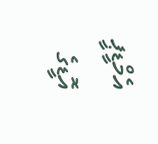އެމްޑީޕީ އޮޑީގެ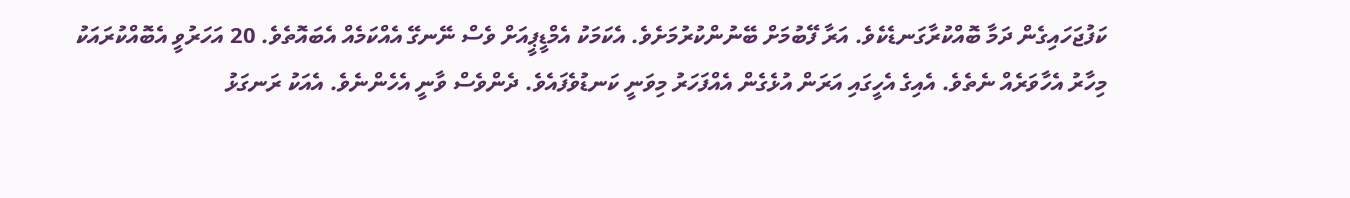ކަފުޖަހައިގެން ދަމާ ބޮއްކުރާގަނޑެކެވެ. އަރާ ފޭބުމަށް ބޭނުންކުރުމަށެވެ. އެކަމަކު އެމްޑީޕީއަށް ވެސް ނޭނގޭ އެއްކަމެއް އެބައޮތެވެ. 20 އަހަރުވީ އެބޮއްކުރައަކު މިހާރު އެހާވަރެއް ނެތެވެ. އެއިގެ އެހީގައި އަރަން އުޅެގެން އެއްފަހަރު މިވަނީ ކަނޑުވެފައެވެ. ދެންވެސް ވާނީ އެހެންނެވެ. އެއަކު ރަނގަޅު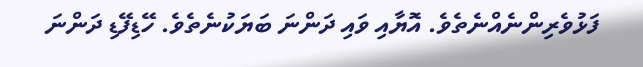ފަޅުވެރިންނެއްނެތެވެ. އޮޔާއި ވައި ދަންނަ ބަޔަކުނެތެވެ. ހޭޑިފޭޑި ދަންނަ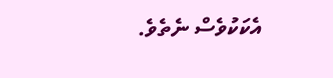އެކަކުވެސް ނެތެވެ.